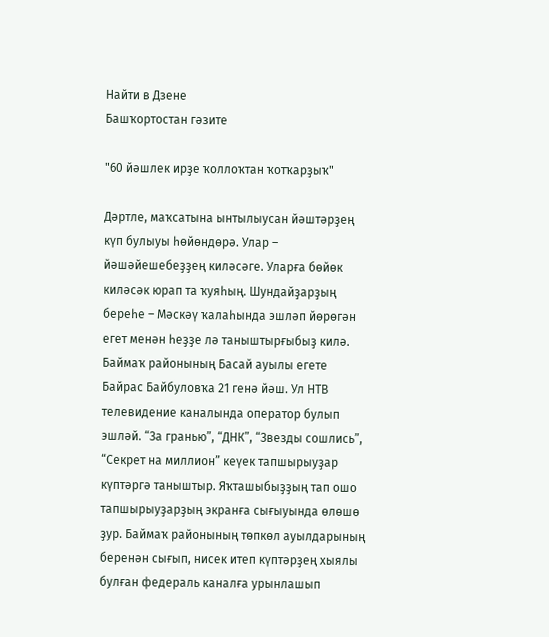Найти в Дзене
Башҡортостан гәзите

"60 йәшлек ирҙе ҡоллоҡтан ҡотҡарҙыҡ"

Дәртле, маҡсатына ынтылыусан йәштәрҙең күп булыуы һөйөндөрә. Улар – йәшәйешебеҙҙең киләсәге. Уларға бөйөк киләсәк юрап та ҡуяһың. Шундайҙарҙың береһе – Мәскәү ҡалаһында эшләп йөрөгән егет менән һеҙҙе лә таныштырғыбыҙ килә. Баймаҡ районының Басай ауылы егете Байрас Байбуловҡа 21 генә йәш. Ул НТВ телевидение каналында оператор булып эшләй. “За гранью”, “ДНК”, “Звезды сошлись”, “Секрет на миллион” кеүек тапшырыуҙар күптәргә таныштыр. Яҡташыбыҙҙың тап ошо тапшырыуҙарҙың экранға сығыуында өлөшө ҙур. Баймаҡ районының төпкөл ауылдарының беренән сығып, нисек итеп күптәрҙең хыялы булған федераль каналға урынлашып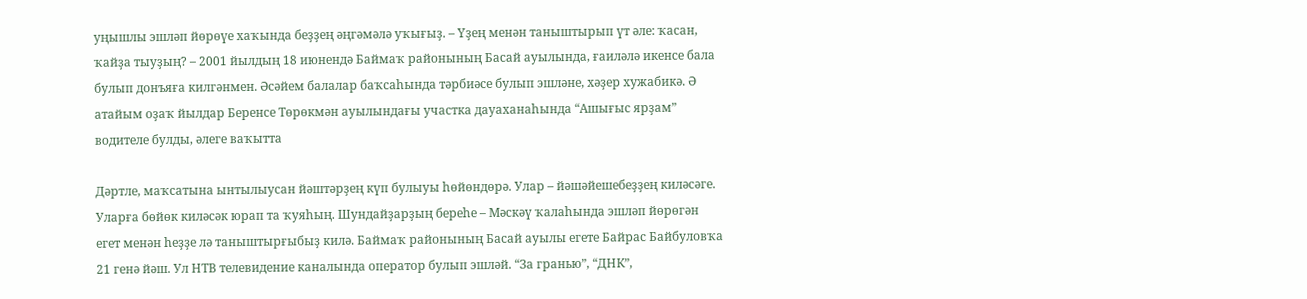уңышлы эшләп йөрөүе хаҡында беҙҙең әңгәмәлә уҡығыҙ. – Үҙең менән таныштырып үт әле: ҡасан, ҡайҙа тыуҙың? – 2001 йылдың 18 июнендә Баймаҡ районының Басай ауылында, ғаиләлә икенсе бала булып донъяға килгәнмен. Әсәйем балалар баҡсаһында тәрбиәсе булып эшләне, хәҙер хужабикә. Ә атайым оҙаҡ йылдар Беренсе Төрөкмән ауылындағы участка дауаханаһында “Ашығыс ярҙам” водителе булды, әлеге ваҡытта

Дәртле, маҡсатына ынтылыусан йәштәрҙең күп булыуы һөйөндөрә. Улар – йәшәйешебеҙҙең киләсәге. Уларға бөйөк киләсәк юрап та ҡуяһың. Шундайҙарҙың береһе – Мәскәү ҡалаһында эшләп йөрөгән егет менән һеҙҙе лә таныштырғыбыҙ килә. Баймаҡ районының Басай ауылы егете Байрас Байбуловҡа 21 генә йәш. Ул НТВ телевидение каналында оператор булып эшләй. “За гранью”, “ДНК”,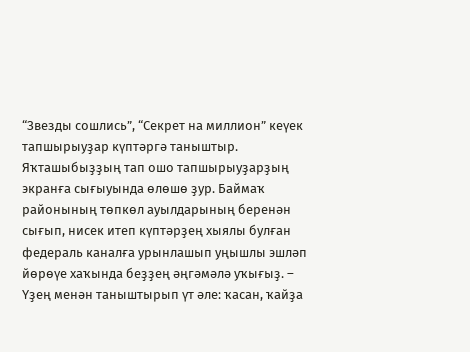“Звезды сошлись”, “Секрет на миллион” кеүек тапшырыуҙар күптәргә таныштыр. Яҡташыбыҙҙың тап ошо тапшырыуҙарҙың экранға сығыуында өлөшө ҙур. Баймаҡ районының төпкөл ауылдарының беренән сығып, нисек итеп күптәрҙең хыялы булған федераль каналға урынлашып уңышлы эшләп йөрөүе хаҡында беҙҙең әңгәмәлә уҡығыҙ. – Үҙең менән таныштырып үт әле: ҡасан, ҡайҙа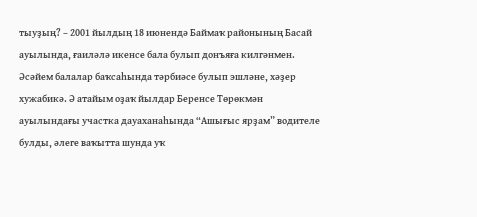тыуҙың? – 2001 йылдың 18 июнендә Баймаҡ районының Басай ауылында, ғаиләлә икенсе бала булып донъяға килгәнмен. Әсәйем балалар баҡсаһында тәрбиәсе булып эшләне, хәҙер хужабикә. Ә атайым оҙаҡ йылдар Беренсе Төрөкмән ауылындағы участка дауаханаһында “Ашығыс ярҙам” водителе булды, әлеге ваҡытта шунда уҡ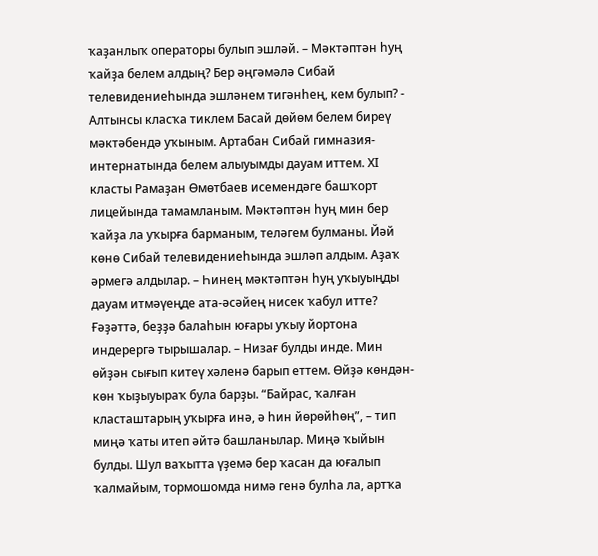ҡаҙанлыҡ операторы булып эшләй. – Мәктәптән һуң ҡайҙа белем алдың? Бер әңгәмәлә Сибай телевидениеһында эшләнем тигәнһең, кем булып? - Алтынсы класҡа тиклем Басай дөйөм белем биреү мәктәбендә уҡыным. Артабан Сибай гимназия-интернатында белем алыуымды дауам иттем. ХI класты Рамаҙан Өмөтбаев исемендәге башҡорт лицейында тамамланым. Мәктәптән һуң мин бер ҡайҙа ла уҡырға барманым, теләгем булманы. Йәй көнө Сибай телевидениеһында эшләп алдым. Аҙаҡ әрмегә алдылар. – Һинең мәктәптән һуң уҡыуыңды дауам итмәүеңде ата-әсәйең нисек ҡабул итте? Ғәҙәттә, беҙҙә балаһын юғары уҡыу йортона индерергә тырышалар. – Низағ булды инде. Мин өйҙән сығып китеү хәленә барып еттем. Өйҙә көндән-көн ҡыҙыуыраҡ була барҙы. “Байрас, ҡалған класташтарың уҡырға инә, ә һин йөрөйһөң”, – тип миңә ҡаты итеп әйтә башланылар. Миңә ҡыйын булды. Шул ваҡытта үҙемә бер ҡасан да юғалып ҡалмайым, тормошомда нимә генә булһа ла, артҡа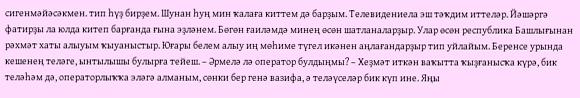сигенмәйәсәкмен. тип һүҙ бирҙем. Шунан һуң мин ҡалаға киттем дә барҙым. Телевидениела эш тәҡдим иттеләр. Йәшәргә фатирҙы ла юлда китеп барғанда ғына эҙләнем. Бөгөн ғаиләмдә минең өсөн шатланаларҙыр. Улар өсөн республика Башлығынан рәхмәт хаты алыуым ҡыуаныстыр. Юғары белем алыу иң мөһиме түгел икәнен аңлағандарҙыр тип уйлайым. Беренсе урында кешенең теләге, ынтылышы булырға тейеш. – Әрмелә лә оператор булдыңмы? – Хеҙмәт иткән ваҡытта ҡыҙғанысҡа күрә, бик теләһәм дә, операторлыҡҡа эләгә алманым, сөнки бер генә вазифа, ә теләүселәр бик күп ине. Яңы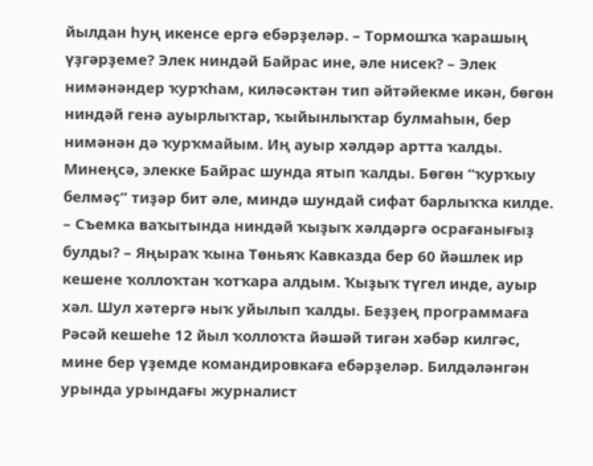йылдан һуң икенсе ергә ебәрҙеләр. – Тормошҡа ҡарашың үҙгәрҙеме? Элек ниндәй Байрас ине, әле нисек? – Элек нимәнәндер ҡурҡһам, киләсәктән тип әйтәйекме икән, бөгөн ниндәй генә ауырлыҡтар, ҡыйынлыҡтар булмаһын, бер нимәнән дә ҡурҡмайым. Иң ауыр хәлдәр артта ҡалды. Минеңсә, элекке Байрас шунда ятып ҡалды. Бөгөн “ҡурҡыу белмәҫ” тиҙәр бит әле, миндә шундай сифат барлыҡҡа килде. – Съемка ваҡытында ниндәй ҡыҙыҡ хәлдәргә осрағанығыҙ булды? – Яңыраҡ ҡына Төньяҡ Кавказда бер 60 йәшлек ир кешене ҡоллоҡтан ҡотҡара алдым. Ҡыҙыҡ түгел инде, ауыр хәл. Шул хәтергә ныҡ уйылып ҡалды. Беҙҙең программаға Рәсәй кешеһе 12 йыл ҡоллоҡта йәшәй тигән хәбәр килгәс, мине бер үҙемде командировкаға ебәрҙеләр. Билдәләнгән урында урындағы журналист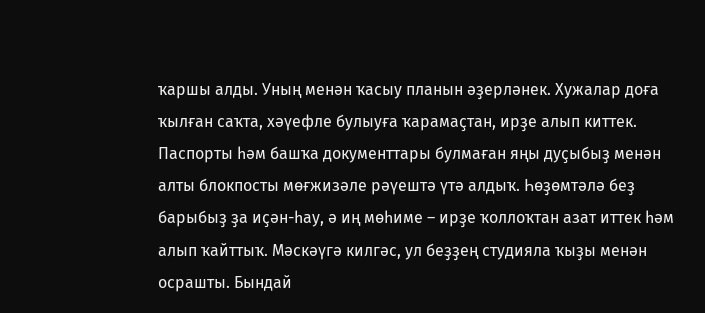ҡаршы алды. Уның менән ҡасыу планын әҙерләнек. Хужалар доға ҡылған саҡта, хәүефле булыуға ҡарамаҫтан, ирҙе алып киттек. Паспорты һәм башҡа документтары булмаған яңы дуҫыбыҙ менән алты блокпосты мөғжизәле рәүештә үтә алдыҡ. Һөҙөмтәлә беҙ барыбыҙ ҙа иҫән-һау, ә иң мөһиме – ирҙе ҡоллоҡтан азат иттек һәм алып ҡайттыҡ. Мәскәүгә килгәс, ул беҙҙең студияла ҡыҙы менән осрашты. Бындай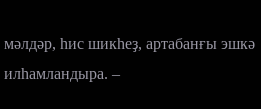мәлдәр, һис шикһеҙ, артабанғы эшкә илһамландыра. –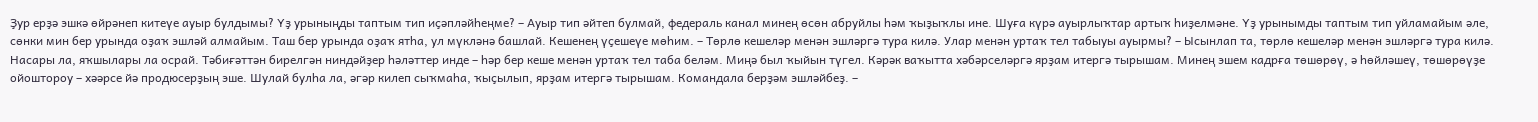Ҙур ерҙә эшкә өйрәнеп китеүе ауыр булдымы? Үҙ урыныңды таптым тип иҫәпләйһеңме? – Ауыр тип әйтеп булмай, федераль канал минең өсөн абруйлы һәм ҡыҙыҡлы ине. Шуға күрә ауырлыҡтар артыҡ һиҙелмәне. Үҙ урынымды таптым тип уйламайым әле, сөнки мин бер урында оҙаҡ эшләй алмайым. Таш бер урында оҙаҡ ятһа, ул мүкләнә башлай. Кешенең үҫешеүе мөһим. – Төрлө кешеләр менән эшләргә тура килә. Улар менән уртаҡ тел табыуы ауырмы? – Ысынлап та, төрлө кешеләр менән эшләргә тура килә. Насары ла, яҡшылары ла осрай. Тәбиғәттән бирелгән ниндәйҙер һәләттер инде – һәр бер кеше менән уртаҡ тел таба беләм. Миңә был ҡыйын түгел. Кәрәк ваҡытта хәбәрселәргә ярҙам итергә тырышам. Минең эшем кадрға төшөрөү, ә һөйләшеү, төшөрөүҙе ойоштороу – хәәрсе йә продюсерҙың эше. Шулай булһа ла, әгәр килеп сыҡмаһа, ҡыҫылып, ярҙам итергә тырышам. Командала берҙәм эшләйбеҙ. –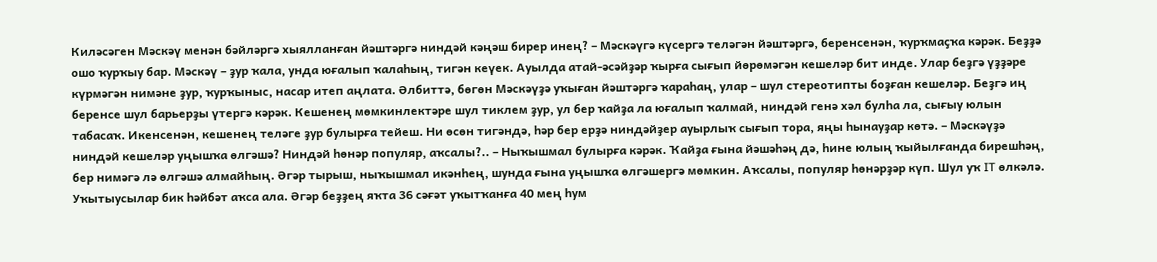Киләсәген Мәскәү менән бәйләргә хыялланған йәштәргә ниндәй кәңәш бирер инең? – Мәскәүгә күсергә теләгән йәштәргә, беренсенән, ҡурҡмаҫҡа кәрәк. Беҙҙә ошо ҡурҡыу бар. Мәскәү – ҙур ҡала, унда юғалып ҡалаһың, тигән кеүек. Ауылда атай-әсәйҙәр ҡырға сығып йөрөмәгән кешеләр бит инде. Улар беҙгә үҙҙәре күрмәгән нимәне ҙур, ҡурҡыныс, насар итеп аңлата. Әлбиттә, бөгөн Мәскәүҙә уҡыған йәштәргә ҡараһаң, улар – шул стереотипты боҙған кешеләр. Беҙгә иң беренсе шул барьерҙы үтергә кәрәк. Кешенең мөмкинлектәре шул тиклем ҙур, ул бер ҡайҙа ла юғалып ҡалмай, ниндәй генә хәл булһа ла, сығыу юлын табасаҡ. Икенсенән, кешенең теләге ҙур булырға тейеш. Ни өсөн тигәндә, һәр бер ерҙә ниндәйҙер ауырлыҡ сығып тора, яңы һынауҙар көтә. – Мәскәүҙә ниндәй кешеләр уңышҡа өлгәшә? Ниндәй һөнәр популяр, аҡсалы?.. – Ныҡышмал булырға кәрәк. Ҡайҙа ғына йәшәһәң дә, һине юлың ҡыйылғанда бирешһәң, бер нимәгә лә өлгәшә алмайһың. Әгәр тырыш, ныҡышмал икәнһең, шунда ғына уңышҡа өлгәшергә мөмкин. Аҡсалы, популяр һөнәрҙәр күп. Шул уҡ IT өлкәлә. Уҡытыусылар бик һәйбәт аҡса ала. Әгәр беҙҙең яҡта 36 сәғәт уҡытҡанға 40 мең һум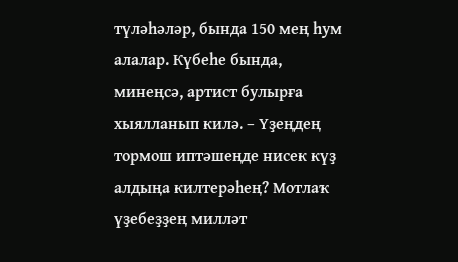түләһәләр, бында 150 мең һум алалар. Күбеһе бында, минеңсә, артист булырға хыялланып килә. – Үҙеңдең тормош иптәшеңде нисек күҙ алдыңа килтерәһең? Мотлаҡ үҙебеҙҙең милләт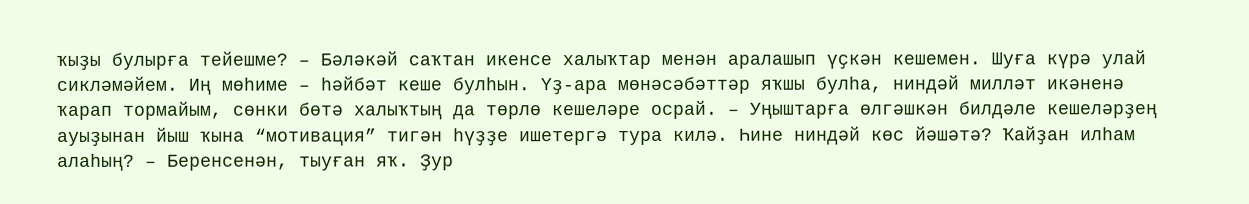ҡыҙы булырға тейешме? – Бәләкәй саҡтан икенсе халыҡтар менән аралашып үҫкән кешемен. Шуға күрә улай сикләмәйем. Иң мөһиме – һәйбәт кеше булһын. Үҙ-ара мөнәсәбәттәр яҡшы булһа, ниндәй милләт икәненә ҡарап тормайым, сөнки бөтә халыҡтың да төрлө кешеләре осрай. – Уңыштарға өлгәшкән билдәле кешеләрҙең ауыҙынан йыш ҡына “мотивация” тигән һүҙҙе ишетергә тура килә. Һине ниндәй көс йәшәтә? Ҡайҙан илһам алаһың? – Беренсенән, тыуған яҡ. Ҙур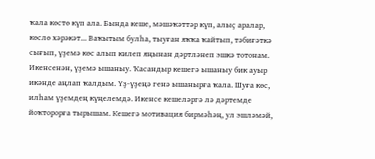ҡала көстө күп ала. Бында кеше, мәшәҡәттәр күп, алыҫ аралар, көслө хәрәкәт... Ваҡытым булһа, тыуған яҡҡа ҡайтып, тәбиғәткә сығып, үҙемә көс алып килеп яңынан дәртләнеп эшкә тотонам. Икенсенән, үҙемә ышаныу. Ҡасандыр кешегә ышаныу бик ауыр икәнде аңлап ҡалдым. Үҙ-үҙеңә генә ышанырға ҡала. Шуға көс, илһам үҙемдең күңелемдә. Икенсе кешеләргә лә дәртемде йоҡторорға тырышам. Кешегә мотивация бирмәһәң, ул эшләмәй,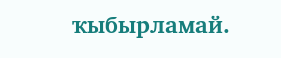ҡыбырламай.